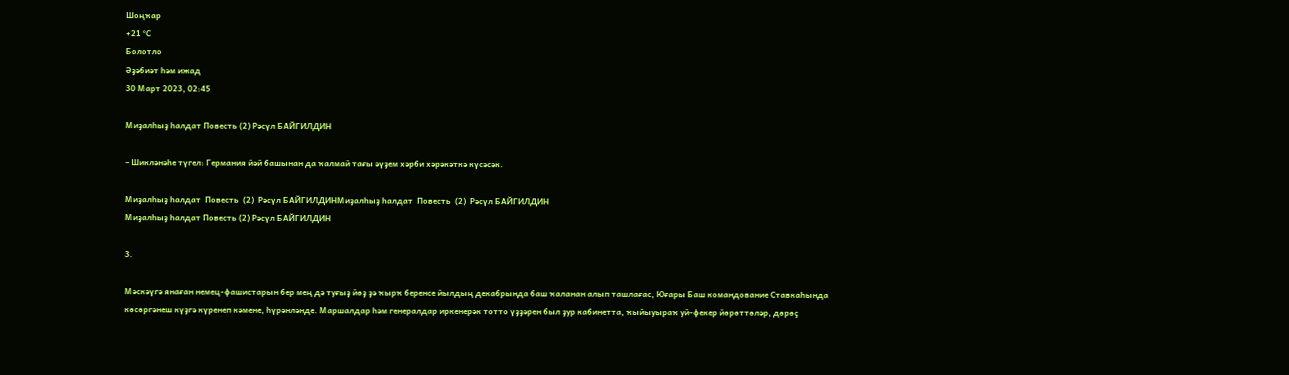Шоңҡар
+21 °С
Болотло
Әҙәбиәт һәм ижад
30 Март 2023, 02:45

Миҙалһыҙ һалдат Повесть (2) Рәсүл БАЙГИЛДИН

– Шикләнәһе түгел: Германия йәй башынан да ҡалмай тағы әүҙем хәрби хәрәкәткә күсәсәк.

Миҙалһыҙ һалдат  Повесть  (2)  Рәсүл БАЙГИЛДИНМиҙалһыҙ һалдат  Повесть  (2)  Рәсүл БАЙГИЛДИН
Миҙалһыҙ һалдат Повесть (2) Рәсүл БАЙГИЛДИН

3.

Мәскәүгә янаған немец-фашистарын бер мең дә туғыҙ йөҙ ҙә ҡырҡ беренсе йылдың декабрында баш ҡаланан алып ташлағас, Юғары Баш командование Ставкаһында көсөргәнеш күҙгә күренеп кәмене, һүрәнләнде. Маршалдар һәм генералдар иркенерәк тотто үҙҙәрен был ҙур кабинетта, ҡыйыуыраҡ уй-фекер йөрөттөләр, дөрөҫ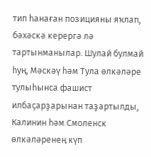тип һанаған позицияны яҡлап, бәхәскә керергә лә тартынманылар. Шулай булмай һуң, Мәскәү һәм Тула өлкәләре тулыһынса фашист илбаҫарҙарынан таҙартылды, Калинин һәм Смоленск өлкәләренең күп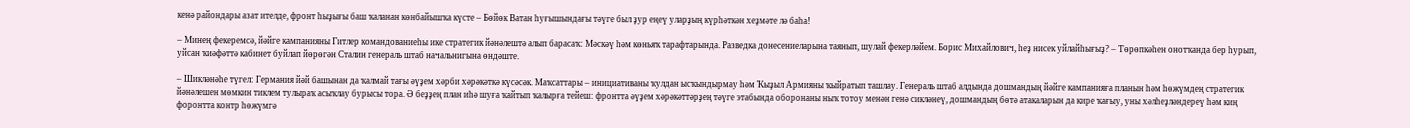кенә райондары азат ителде, фронт һыҙығы баш ҡаланан көнбайышҡа күсте – Бөйөк Ватан һуғышындағы тәүге был ҙур еңеү уларҙың күрһәткән хеҙмәте лә баһа!

– Минең фекеремсә, йәйге кампанияны Гитлер командованиеһы ике стратегик йәнәлештә алып барасаҡ: Мәскәү һәм көньяҡ тарафтарында. Разведка донесениеларына таянып, шулай фекерләйем. Борис Михайлович, һеҙ нисек уйлайһығыҙ? – Төрөпкәһен онотҡанда бер һурып, уйсан ҡиәфәттә кабинет буйлап йөрөгән Сталин генераль штаб начальнигына өндәште.

– Шикләнәһе түгел: Германия йәй башынан да ҡалмай тағы әүҙем хәрби хәрәкәткә күсәсәк. Маҡсаттары – инициативаны ҡулдан ысҡындырмау һәм Ҡыҙыл Армияны ҡыйратып ташлау. Генераль штаб алдында дошмандың йәйге кампанияға планын һәм һөжүмдең стратегик йәнәлешен мөмкин тиклем тулыраҡ асыҡлау бурысы тора. Ә беҙҙең план иһә шуға ҡайтып ҡалырға тейеш: фронтта әүҙем хәрәкәттәрҙең тәүге этабында оборонаны ныҡ тотоу менән генә сикләнеү, дошмандың бөтә атакаларын да кире ҡағыу, уны хәлһеҙләндереү һәм киң форонтта контр һөжүмгә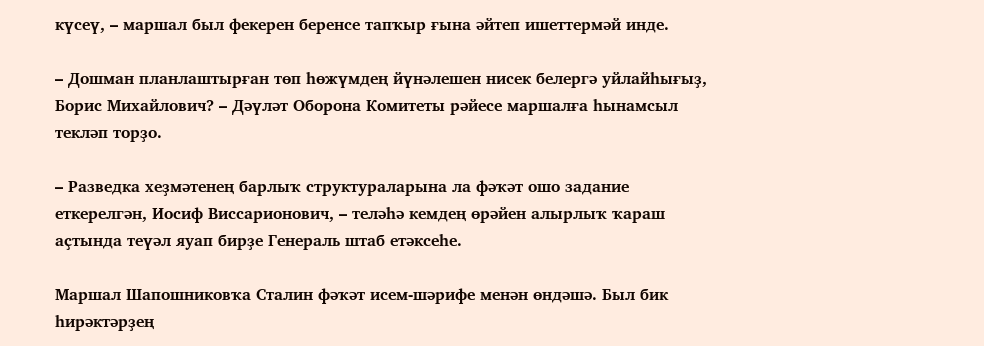күсеү, – маршал был фекерен беренсе тапҡыр ғына әйтеп ишеттермәй инде.

– Дошман планлаштырған төп һөжүмдең йүнәлешен нисек белергә уйлайһығыҙ, Борис Михайлович? – Дәүләт Оборона Комитеты рәйесе маршалға һынамсыл текләп торҙо.

– Разведка хеҙмәтенең барлыҡ структураларына ла фәҡәт ошо задание еткерелгән, Иосиф Виссарионович, – теләһә кемдең өрәйен алырлыҡ ҡараш аҫтында теүәл яуап бирҙе Генераль штаб етәксеһе.

Маршал Шапошниковҡа Сталин фәҡәт исем-шәрифе менән өндәшә. Был бик һирәктәрҙең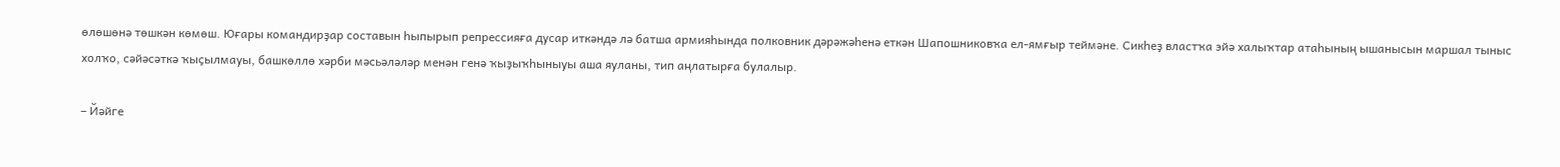өлөшөнә төшкән көмөш. Юғары командирҙар составын һыпырып репрессияға дусар иткәндә лә батша армияһында полковник дәрәжәһенә еткән Шапошниковҡа ел-ямғыр теймәне. Сикһеҙ властҡа эйә халыҡтар атаһының ышанысын маршал тыныс холҡо, сәйәсәткә ҡыҫылмауы, башкөллө хәрби мәсьәләләр менән генә ҡыҙыҡһыныуы аша яуланы, тип аңлатырға булалыр.

– Йәйге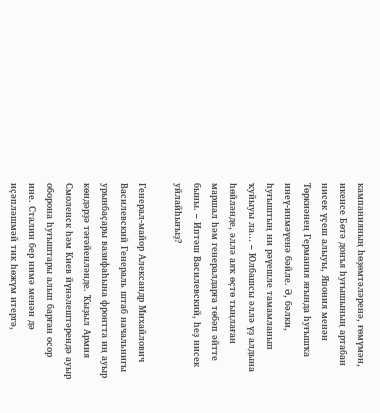кампанияның һөҙөмтәләренә, ғөмүмән, икенсе Бөтә донъя һуғышының артабан нисек үҫеш алыуы, Япония менән Төркиәнең Германия яғында һуғышҡа инеү-инмәүенә бәйле. Ә, бәлки, һуғыштың ни рәүешле тамамланып ҡуйыуы ла… – Юлбашсы әллә үҙ алдына һөйләнде, әллә аяҡ өҫтө тыңлаған маршал һәм генералдарға төбәп әйтте быны. – Иптәш Василевский, һеҙ нисек уйлайһығыҙ?

Генерал-майор Александр Михайлович Василевский Генераль штаб начальнигы урынбаҫары вазифаһына фронтта иң ауыр көндәрҙә тәғәйенләнде. Ҡыҙыл Армия Смоленск һәм Киев йүнәлештәрендә ауыр оборона һуғыштары алып барған осор ине. Сталин бер нимә менән дә иҫәпләшмәй тик һөжүм итергә,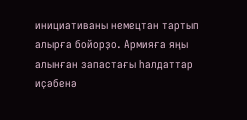инициативаны немецтан тартып алырға бойорҙо. Армияға яңы алынған запастағы һалдаттар иҫәбенә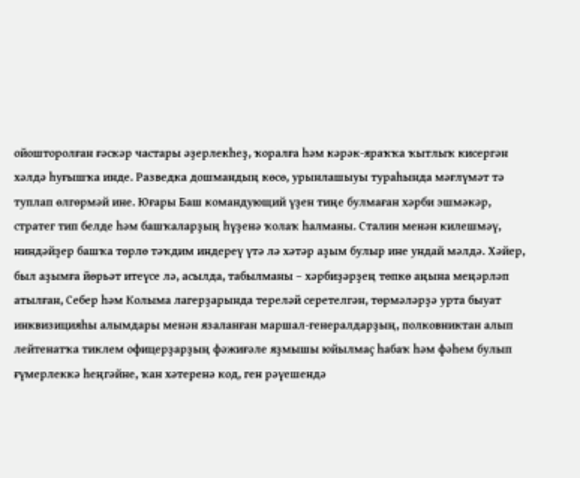ойошторолған ғәскәр частары әҙерлекһеҙ, ҡоралға һәм кәрәк-яраҡҡа ҡытлыҡ кисергән хәлдә һуғышҡа инде. Разведка дошмандың көсө, урынлашыуы тураһында мәғлүмәт тә туплап өлгөрмәй ине. Юғары Баш командующий үҙен тиңе булмаған хәрби эшмәкәр, стратег тип белде һәм башҡаларҙың һүҙенә ҡолаҡ һалманы. Сталин менән килешмәү, ниндәйҙер башҡа төрлө тәҡдим индереү үтә лә хәтәр аҙым булыр ине ундай мәлдә. Хәйер, был аҙымға йөрьәт итеүсе лә, асылда, табылманы – хәрбиҙәрҙең төпкө аңына меңәрләп атылған, Себер һәм Колыма лагерҙарында тереләй серетелгән, төрмәләрҙә урта быуат инквизицияһы алымдары менән язаланған маршал-генералдарҙың, полковниктан алып лейтенатҡа тиклем офицерҙарҙың фәжиғәле яҙмышы юйылмаҫ һабаҡ һәм фәһем булып ғүмерлеккә һеңгәйне, ҡан хәтеренә код, ген рәүешендә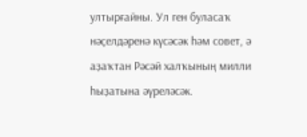ултырғайны. Ул ген буласаҡ нәҫелдәренә күсәсәк һәм совет, ә аҙаҡтан Рәсәй халҡының милли һыҙатына әүреләсәк.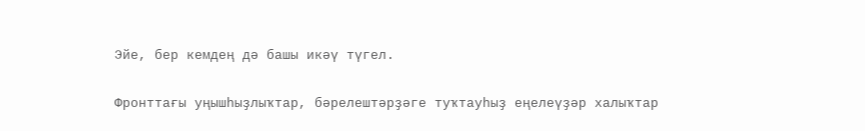Эйе, бер кемдең дә башы икәү түгел.

Фронттағы уңышһыҙлыҡтар, бәрелештәрҙәге туҡтауһыҙ еңелеүҙәр халыҡтар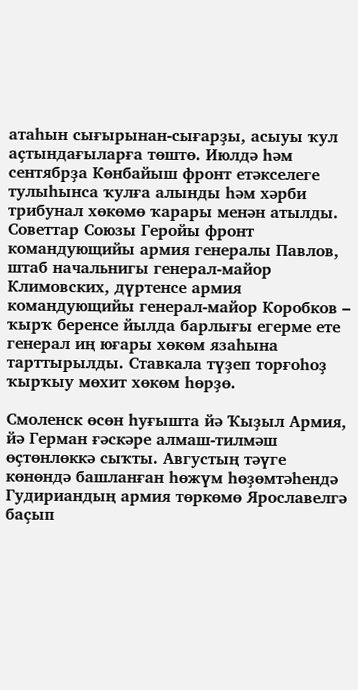атаһын сығырынан-сығарҙы, асыуы ҡул аҫтындағыларға төштө. Июлдә һәм сентябрҙа Көнбайыш фронт етәкселеге тулыһынса ҡулға алынды һәм хәрби трибунал хөкөмө ҡарары менән атылды. Советтар Союзы Геройы фронт командующийы армия генералы Павлов, штаб начальнигы генерал-майор Климовских, дүртенсе армия командующийы генерал-майор Коробков – ҡырҡ беренсе йылда барлығы егерме ете генерал иң юғары хөкөм язаһына тарттырылды. Ставкала түҙеп торғоһоҙ ҡырҡыу мөхит хөкөм һөрҙө.

Смоленск өсөн һуғышта йә Ҡыҙыл Армия, йә Герман ғәскәре алмаш-тилмәш өҫтөнлөккә сыҡты. Августың тәүге көнөндә башланған һөжүм һөҙөмтәһендә Гудириандың армия төркөмө Ярославелгә баҫып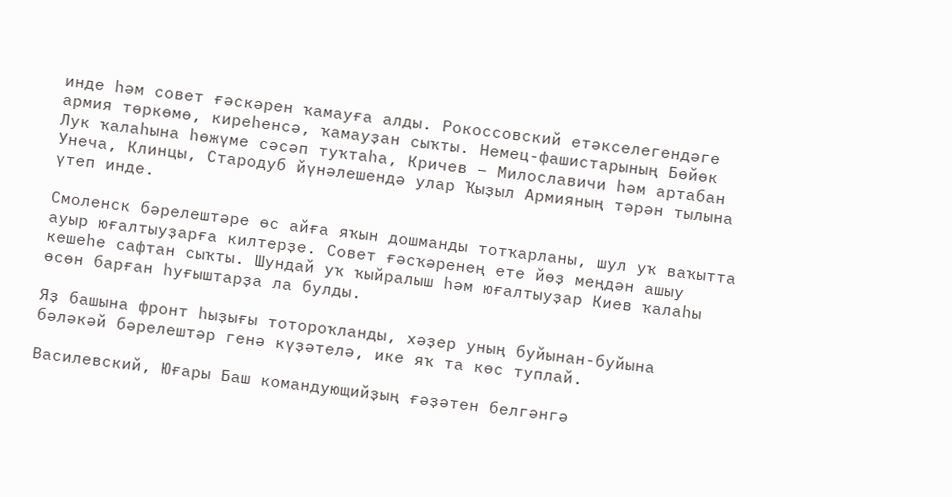инде һәм совет ғәскәрен ҡамауға алды. Рокоссовский етәкселегендәге армия төркөмө, киреһенсә, ҡамауҙан сыҡты. Немец-фашистарының Бөйөк Лук ҡалаһына һөжүме сәсәп туҡтаһа, Кричев – Милославичи һәм артабан Унеча, Клинцы, Стародуб йүнәлешендә улар Ҡыҙыл Армияның тәрән тылына үтеп инде.

Смоленск бәрелештәре өс айға яҡын дошманды тотҡарланы, шул уҡ ваҡытта ауыр юғалтыуҙарға килтерҙе. Совет ғәсҡәренең ете йөҙ меңдән ашыу кешеһе сафтан сыҡты. Шундай уҡ ҡыйралыш һәм юғалтыуҙар Киев ҡалаһы өсөн барған һуғыштарҙа ла булды.

Яҙ башына фронт һыҙығы тотороҡланды, хәҙер уның буйынан-буйына бәләкәй бәрелештәр генә күҙәтелә, ике яҡ та көс туплай.

Василевский, Юғары Баш командующийҙың ғәҙәтен белгәнгә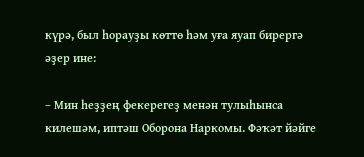күрә, был һорауҙы көттө һәм уға яуап бирергә әҙер ине:

– Мин һеҙҙең фекерегеҙ менән тулыһынса килешәм, иптәш Оборона Наркомы. Фәҡәт йәйге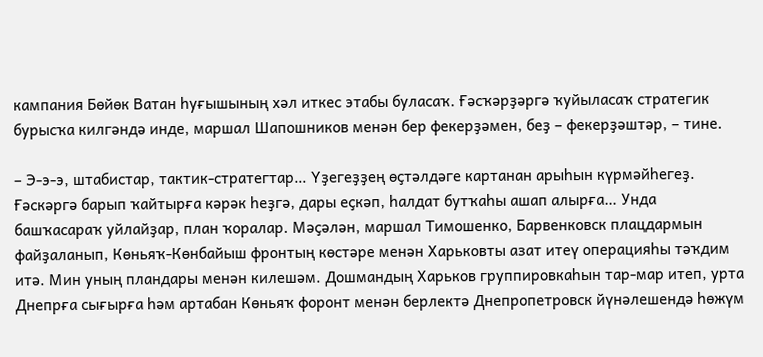кампания Бөйөк Ватан һуғышының хәл иткес этабы буласаҡ. Ғәсҡәрҙәргә ҡуйыласаҡ стратегик бурысҡа килгәндә инде, маршал Шапошников менән бер фекерҙәмен, беҙ – фекерҙәштәр, – тине.

– Э-э-э, штабистар, тактик-стратегтар… Үҙегеҙҙең өҫтәлдәге картанан арыһын күрмәйһегеҙ. Ғәскәргә барып ҡайтырға кәрәк һеҙгә, дары еҫкәп, һалдат бутҡаһы ашап алырға… Унда башҡасараҡ уйлайҙар, план ҡоралар. Мәҫәлән, маршал Тимошенко, Барвенковск плацдармын файҙаланып, Көньяҡ-Көнбайыш фронтың көстәре менән Харьковты азат итеү операцияһы тәҡдим итә. Мин уның пландары менән килешәм. Дошмандың Харьков группировкаһын тар-мар итеп, урта Днепрға сығырға һәм артабан Көньяҡ форонт менән берлектә Днепропетровск йүнәлешендә һөжүм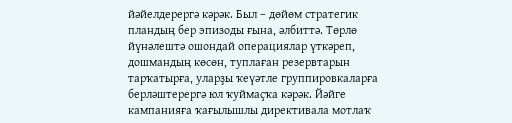йәйелдерергә кәрәк. Был – дөйөм стратегик пландың бер эпизоды ғына, әлбиттә. Төрлө йүнәлештә ошондай операциялар үткәреп, дошмандың көсөн, туплаған резервтарын тарҡатырға, уларҙы ҡеүәтле группировкаларға берләштерергә юл ҡуймаҫҡа кәрәк. Йәйге кампанияға ҡағылышлы директивала мотлаҡ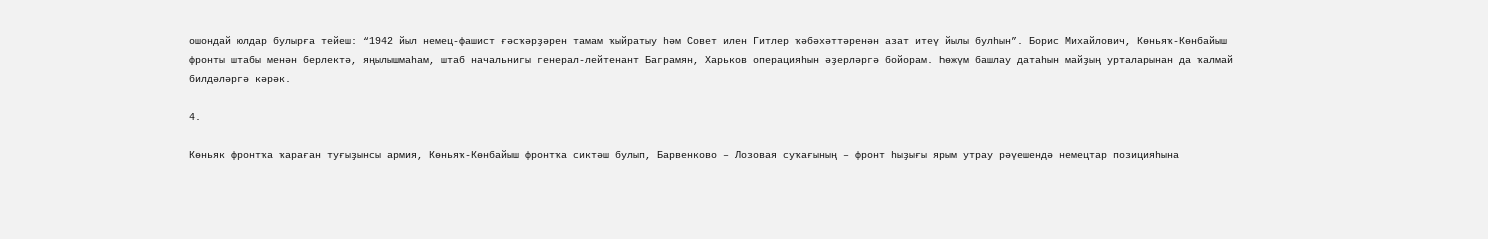ошондай юлдар булырға тейеш: “1942 йыл немец-фашист ғәсҡәрҙәрен тамам ҡыйратыу һәм Совет илен Гитлер ҡәбәхәттәренән азат итеү йылы булһын”. Борис Михайлович, Көньяҡ-Көнбайыш фронты штабы менән берлектә, яңылышмаһам, штаб начальнигы генерал-лейтенант Баграмян, Харьков операцияһын әҙерләргә бойорам. Һөжүм башлау датаһын майҙың урталарынан да ҡалмай билдәләргә кәрәк.

4.

Көньяк фронтҡа ҡараған туғыҙынсы армия, Көньяҡ-Көнбайыш фронтҡа сиктәш булып, Барвенково – Лозовая суҡағының – фронт һыҙығы ярым утрау рәүешендә немецтар позицияһына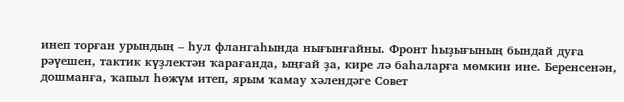инеп торған урындың – һул флангаһында нығынғайны. Фронт һыҙығының бындай дуға рәүешен, тактик күҙлектән ҡарағанда, ыңғай ҙа, кире лә баһаларға мөмкин ине. Беренсенән, дошманға, ҡапыл һөжүм итеп, ярым ҡамау хәлендәге Совет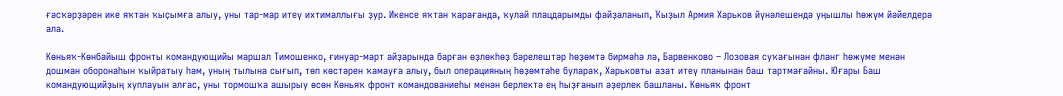ғәсҡәрҙәрен ике яҡтан ҡыҫымға алыу, уны тар-мар итеү ихтималлығы ҙур. Икенсе яҡтан ҡарағанда, ҡулай плацдарымды файҙаланып, Ҡыҙыл Армия Харьков йүнәлешендә уңышлы һөжүм йәйелдерә ала.

Көньяҡ-Көнбайыш фронты командующийы маршал Тимошенко, ғинуар-март айҙарында барған өҙлөкһөҙ бәрелештәр һөҙөмтә бирмәһә лә, Барвенково – Лозовая суҡағынан фланг һөжүме менән дошман оборонаһын ҡыйратыу һәм, уның тылына сығып, төп көстәрен ҡамауға алыу, был операцияның һөҙөмтәһе булараҡ, Харьковты азат итеү планынан баш тартмағайны. Юғары Баш командующийҙың хуплауын алғас, уны тормошҡа ашырыу өсөн Көньяҡ фронт командованиеһы менән берлектә ең һыҙғанып әҙерлек башланы. Көньяҡ фронт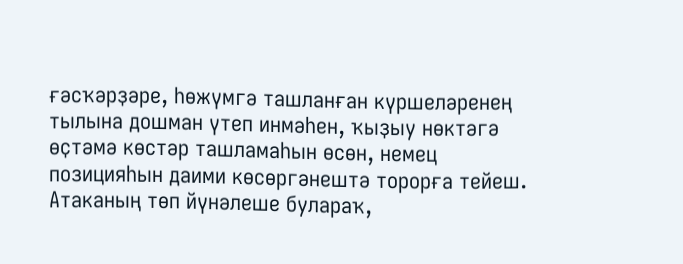ғәсҡәрҙәре, һөжүмгә ташланған күршеләренең тылына дошман үтеп инмәһен, ҡыҙыу нөктәгә өҫтәмә көстәр ташламаһын өсөн, немец позицияһын даими көсөргәнештә торорға тейеш. Атаканың төп йүнәлеше булараҡ,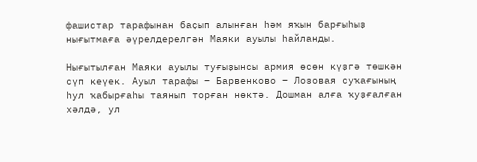фашистар тарафынан баҫып алынған һәм яҡын барғыһыҙ нығытмаға әүрелдерелгән Маяки ауылы һайланды.

Нығытылған Маяки ауылы туғыҙынсы армия өсөн күҙгә төшкән сүп кеүек. Ауыл тарафы – Барвенково – Лозовая суҡағының һул ҡабырғаһы таянып торған нөктә. Дошман алға ҡуҙғалған хәлдә, ул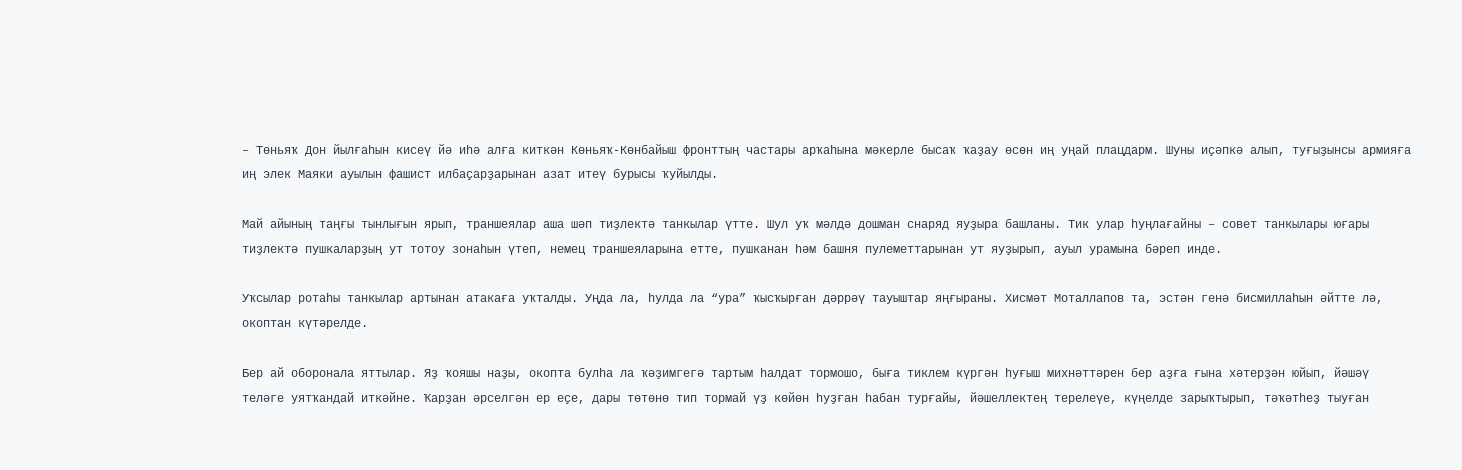– Төньяҡ Дон йылғаһын кисеү йә иһә алға киткән Көньяҡ-Көнбайыш фронттың частары арҡаһына мәкерле бысаҡ ҡаҙау өсөн иң уңай плацдарм. Шуны иҫәпкә алып, туғыҙынсы армияға иң элек Маяки ауылын фашист илбаҫарҙарынан азат итеү бурысы ҡуйылды.

Май айының таңғы тынлығын ярып, траншеялар аша шәп тиҙлектә танкылар үтте. Шул уҡ мәлдә дошман снаряд яуҙыра башланы. Тик улар һуңлағайны – совет танкылары юғары тиҙлектә пушкаларҙың ут тотоу зонаһын үтеп, немец траншеяларына етте, пушканан һәм башня пулеметтарынан ут яуҙырып, ауыл урамына бәреп инде.

Уҡсылар ротаһы танкылар артынан атакаға уҡталды. Уңда ла, һулда ла “ура” ҡысҡырған дәррәү тауыштар яңғыраны. Хисмәт Моталлапов та, эстән генә бисмиллаһын әйтте лә, окоптан күтәрелде.

Бер ай оборонала яттылар. Яҙ ҡояшы наҙы, окопта булһа ла ҡәҙимгегә тартым һалдат тормошо, быға тиклем күргән һуғыш михнәттәрен бер аҙға ғына хәтерҙән юйып, йәшәү теләге уятҡандай иткәйне. Ҡарҙан әрселгән ер еҫе, дары төтөнө тип тормай үҙ көйөн һуҙған һабан турғайы, йәшеллектең терелеүе, күңелде зарыҡтырып, тәҡәтһеҙ тыуған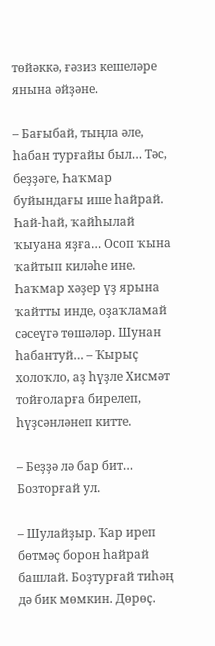төйәккә, ғәзиз кешеләре янына әйҙәне.

– Бағыбай, тыңла әле, һабан турғайы был… Тәс, беҙҙәге, Һаҡмар буйындағы ише һайрай. Һай-һай, ҡайһылай ҡыуана яҙға… Осоп ҡына ҡайтып киләһе ине. Һаҡмар хәҙер үҙ ярына ҡайтты инде, оҙаҡламай сәсеүгә төшәләр. Шунан һабантуй… – Ҡырыҫ холоҡло, аҙ һүҙле Хисмәт тойғоларға бирелеп, һүҙсәнләнеп китте.

– Беҙҙә лә бар бит… Бозторғай ул.

– Шулайҙыр. Ҡар иреп бөтмәҫ борон һайрай башлай. Боҙтурғай тиһәң дә бик мөмкин. Дөрөҫ.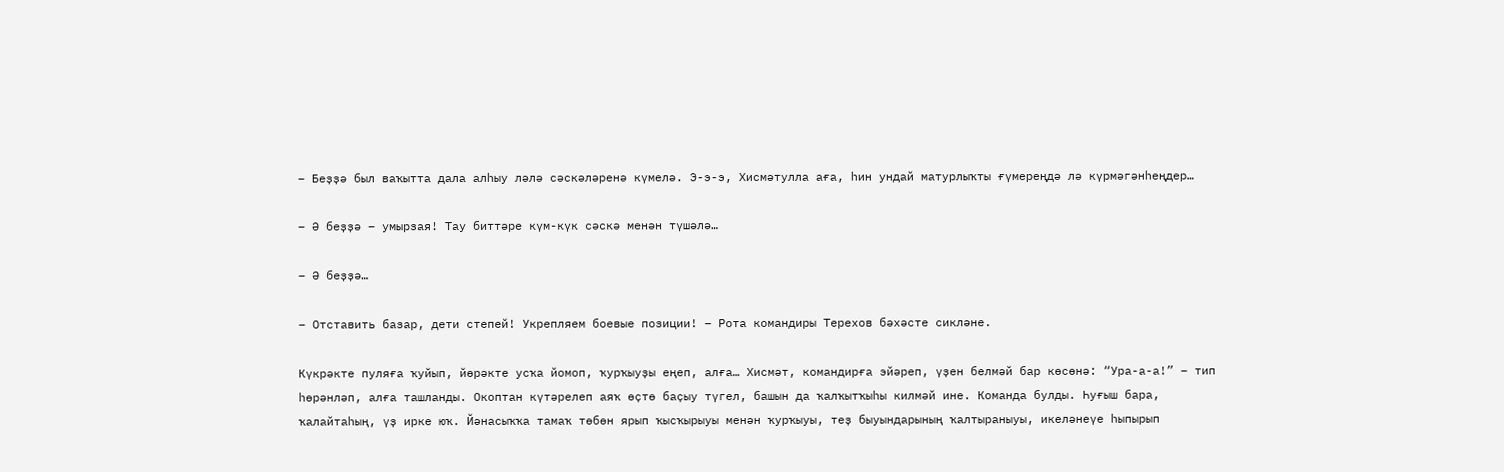– Беҙҙә был ваҡытта дала алһыу ләлә сәскәләренә күмелә. Э-э-э, Хисмәтулла аға, һин ундай матурлыҡты ғүмереңдә лә күрмәгәнһеңдер…

– Ә беҙҙә – умырзая! Тау биттәре күм-күк сәскә менән түшәлә…

– Ә беҙҙә…

– Отставить базар, дети степей! Укрепляем боевые позиции! – Рота командиры Терехов бәхәсте сикләне.

Күкрәкте пуляға ҡуйып, йөрәкте усҡа йомоп, ҡурҡыуҙы еңеп, алға… Хисмәт, командирға эйәреп, үҙен белмәй бар көсөнә: “Ура-а-а!” – тип һөрәнләп, алға ташланды. Окоптан күтәрелеп аяҡ өҫтө баҫыу түгел, башын да ҡалҡытҡыһы килмәй ине. Команда булды. Һуғыш бара, ҡалайтаһың, үҙ ирке юҡ. Йәнасыҡҡа тамаҡ төбөн ярып ҡысҡырыуы менән ҡурҡыуы, теҙ быуындарының ҡалтыраныуы, икеләнеүе һыпырып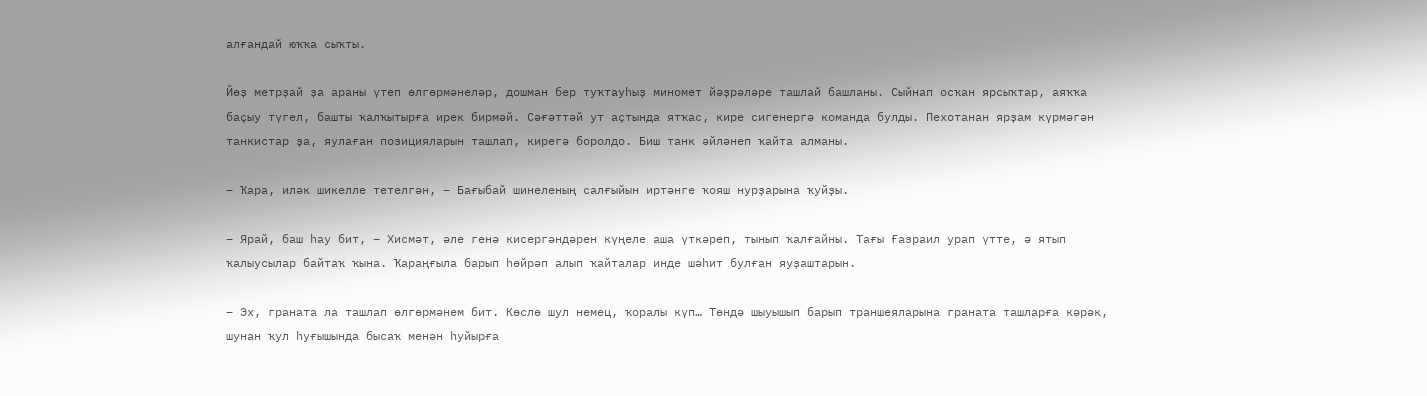алғандай юҡҡа сыҡты.

Йөҙ метрҙай ҙа араны үтеп өлгөрмәнеләр, дошман бер туҡтауһыҙ миномет йәҙрәләре ташлай башланы. Сыйнап осҡан ярсыҡтар, аяҡҡа баҫыу түгел, башты ҡалҡытырға ирек бирмәй. Сәғәттәй ут аҫтында ятҡас, кире сигенергә команда булды. Пехотанан ярҙам күрмәгән танкистар ҙа, яулаған позицияларын ташлап, кирегә боролдо. Биш танк әйләнеп ҡайта алманы.

– Ҡара, иләк шикелле тетелгән, – Бағыбай шинеленың салғыйын иртәнге ҡояш нурҙарына ҡуйҙы.

– Ярай, баш һау бит, – Хисмәт, әле генә кисергәндәрен күңеле аша үткәреп, тынып ҡалғайны. Тағы Ғазраил урап үтте, ә ятып ҡалыусылар байтаҡ ҡына. Ҡараңғыла барып һөйрәп алып ҡайталар инде шәһит булған яуҙаштарын.

– Эх, граната ла ташлап өлгөрмәнем бит. Көслө шул немец, ҡоралы күп… Төндә шыуышып барып траншеяларына граната ташларға кәрәк, шунан ҡул һуғышында бысаҡ менән һуйырға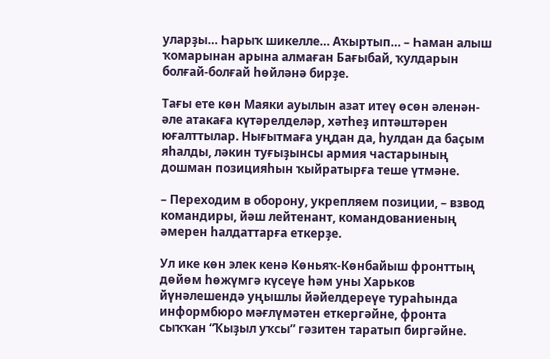уларҙы… Һарыҡ шикелле… Аҡыртып… – Һаман алыш ҡомарынан арына алмаған Бағыбай, ҡулдарын болғай-болғай һөйләнә бирҙе.

Тағы ете көн Маяки ауылын азат итеү өсөн әленән-әле атакаға күтәрелделәр, хәтһеҙ иптәштәрен юғалттылар. Нығытмаға уңдан да, һулдан да баҫым яһалды, ләкин туғыҙынсы армия частарының дошман позицияһын ҡыйратырға теше үтмәне.

– Переходим в оборону, укрепляем позиции, – взвод командиры, йәш лейтенант, командованиеның әмерен һалдаттарға еткерҙе.

Ул ике көн элек кенә Көньяҡ-Көнбайыш фронттың дөйөм һөжүмгә күсеүе һәм уны Харьков йүнәлешендә уңышлы йәйелдереүе тураһында информбюро мәғлүмәтен еткергәйне, фронта сыҡҡан “Ҡыҙыл уҡсы” гәзитен таратып биргәйне.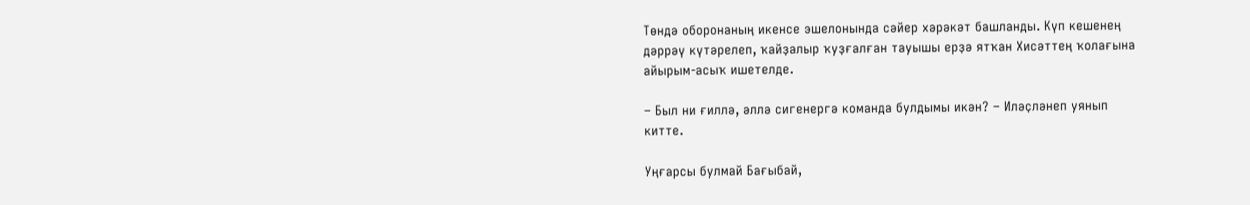Төндә оборонаның икенсе эшелонында сәйер хәрәкәт башланды. Күп кешенең дәррәү күтәрелеп, ҡайҙалыр ҡуҙғалған тауышы ерҙә ятҡан Хисәттең ҡолағына айырым-асыҡ ишетелде.

– Был ни ғиллә, әллә сигенергә команда булдымы икән? – Иләҫләнеп уянып китте.

Уңғарсы булмай Бағыбай,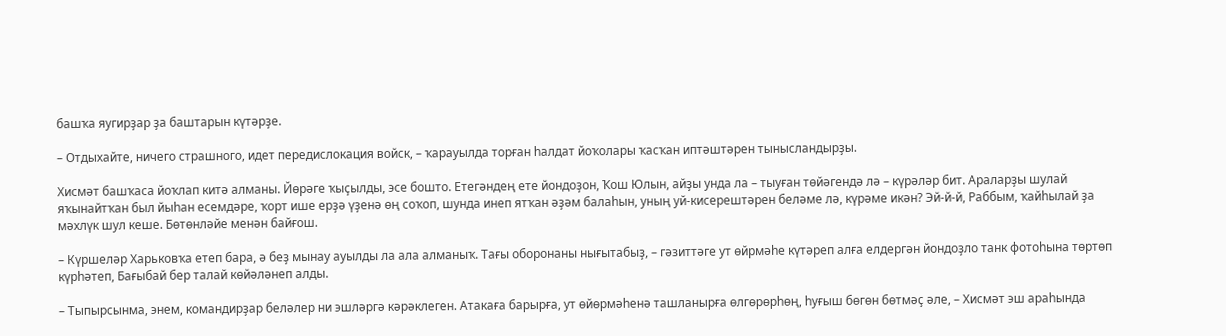башҡа яугирҙар ҙа баштарын күтәрҙе.

– Отдыхайте, ничего страшного, идет передислокация войск, – ҡарауылда торған һалдат йоҡолары ҡасҡан иптәштәрен тынысландырҙы.

Хисмәт башҡаса йоҡлап китә алманы. Йөрәге ҡыҫылды, эсе бошто. Етегәндең ете йондоҙон, Ҡош Юлын, айҙы унда ла – тыуған төйәгендә лә – күрәләр бит. Араларҙы шулай яҡынайтҡан был йыһан есемдәре, ҡорт ише ерҙә үҙенә өң соҡоп, шунда инеп ятҡан әҙәм балаһын, уның уй-кисерештәрен беләме лә, күрәме икән? Эй-й-й, Раббым, ҡайһылай ҙа мәхлүк шул кеше. Бөтөнләйе менән байғош.

– Күршеләр Харьковҡа етеп бара, ә беҙ мынау ауылды ла ала алманыҡ. Тағы оборонаны нығытабыҙ, – гәзиттәге ут өйрмәһе күтәреп алға елдергән йондоҙло танк фотоһына төртөп күрһәтеп, Бағыбай бер талай көйәләнеп алды.

– Тыпырсынма, энем, командирҙар беләлер ни эшләргә кәрәклеген. Атакаға барырға, ут өйөрмәһенә ташланырға өлгөрөрһөң, һуғыш бөгөн бөтмәҫ әле, – Хисмәт эш араһында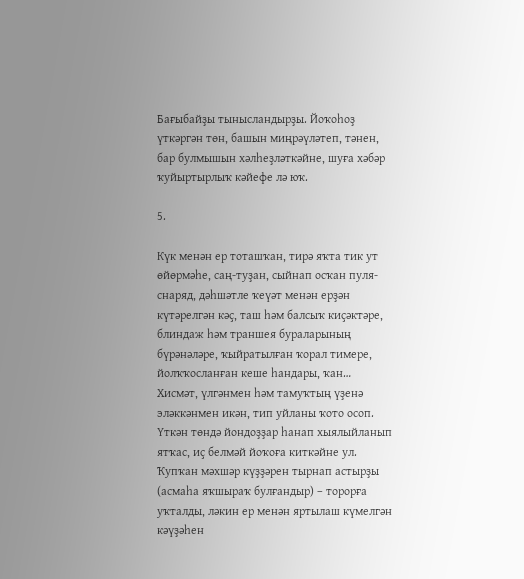Бағыбайҙы тынысландырҙы. Йоҡоһоҙ үткәргән төн, башын миңрәүләтеп, тәнен, бар булмышын хәлһеҙләткәйне, шуға хәбәр ҡуйыртырлыҡ кәйефе лә юҡ.

5.

Күк менән ер тоташҡан, тирә яҡта тик ут өйөрмәһе, саң-туҙан, сыйнап осҡан пуля-снаряд, дәһшәтле ҡеүәт менән ерҙән күтәрелгән кәҫ, таш һәм балсыҡ киҫәктәре, блиндаж һәм траншея бураларының бүрәнәләре, ҡыйратылған ҡорал тимере, йолҡҡосланған кеше һандары, ҡан… Хисмәт, үлгәнмен һәм тамуҡтың үҙенә эләккәнмен икән, тип уйланы ҡото осоп. Үткән төндә йондоҙҙар һанап хыялыйланып ятҡас, иҫ белмәй йоҡоға киткәйне ул. Ҡупҡан мәхшәр күҙҙәрен тырнап астырҙы (асмаһа яҡшыраҡ булғандыр) – торорға уҡталды, ләкин ер менән яртылаш күмелгән кәүҙәһен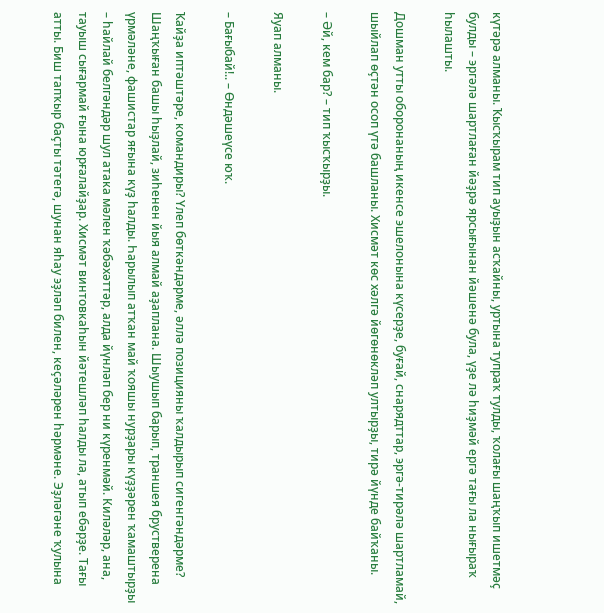күтәрә алманы. Ҡысҡырам тип ауыҙын асҡайны, уртына тупраҡ тулды, ҡолағы шаңҡып ишетмәҫ булды – эргәлә шартлаған йәҙрә ярсығынан йәшенә була, үҙе лә һиҙмәй ергә тағы ла нығыраҡ һылашты.

Дошман утты оборонаның икенсе эшелонына күсерҙе, буғай, снарядттар, эргә-тирәлә шартламай, шыйлап өҫтән осоп үтә башланы. Хисмәт көс хәлгә йөгөнөкләп ултырҙы, тирә йүнде байҡаны.

– Әй, кем бар? – тип ҡысҡырҙы.

Яуап алманы.

– Бағыбай!.. – Өндәшеүсе юҡ.

Ҡайҙа иптәштәре, командиры? Үлеп бөткәндәрме, әллә позицияны ҡалдырып сигенгәндәрме? Шаңҡыған башы һыҙлай, зиһенен йыя алмай аҙаплана. Шыушып барып, траншея брустверена үрмәләне, фашистар яғына күҙ һалды. Һарылып атҡан май ҡояшы нурҙары күҙҙәрен ҡамаштырҙы – һайлай белгәндәр шул атака мәлен ҡәбәхәттәр, алда йүнләп бер ни күренмәй. Киләләр, ана, тауыш сығармай ғына юрғалайҙар. Хисмәт винтовкаһын йәтешләп һалды ла, атып ебәрҙе. Тағы атты. Биш тапҡыр баҫты тәтегә, шунан яһау эҙләп билен, кеҫәләрен һәрмәне. Эҙләгәне ҡулына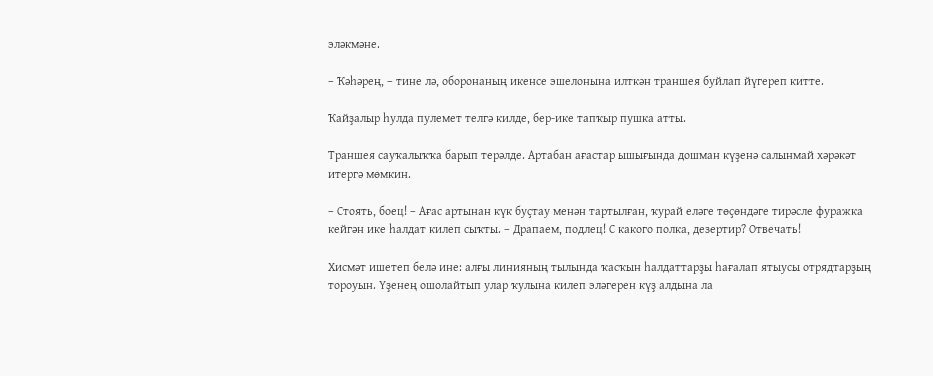эләкмәне.

– Ҡәһәрең, – тине лә, оборонаның икенсе эшелонына илткән траншея буйлап йүгереп китте.

Ҡайҙалыр һулда пулемет телгә килде, бер-ике тапҡыр пушка атты.

Траншея сауҡалыҡҡа барып терәлде. Артабан ағастар ышығында дошман күҙенә салынмай хәрәкәт итергә мөмкин.

– Стоять, боец! – Ағас артынан күк буҫтау менән тартылған, ҡурай еләге төҫөндәге тирәсле фуражка кейгән ике һалдат килеп сыҡты. – Драпаем, подлец! С какого полка, дезертир? Отвечать!

Хисмәт ишетеп белә ине: алғы линияның тылында ҡасҡын һалдаттарҙы һағалап ятыусы отрядтарҙың тороуын. Үҙенең ошолайтып улар ҡулына килеп эләгерен күҙ алдына ла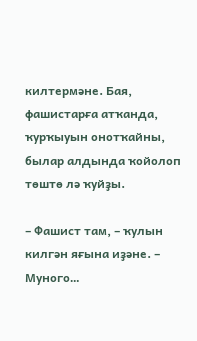килтермәне. Бая, фашистарға атҡанда, ҡурҡыуын онотҡайны, былар алдында ҡойолоп төштө лә ҡуйҙы.

– Фашист там, – ҡулын килгән яғына иҙәне. – Муного…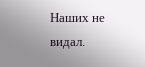Наших не видал.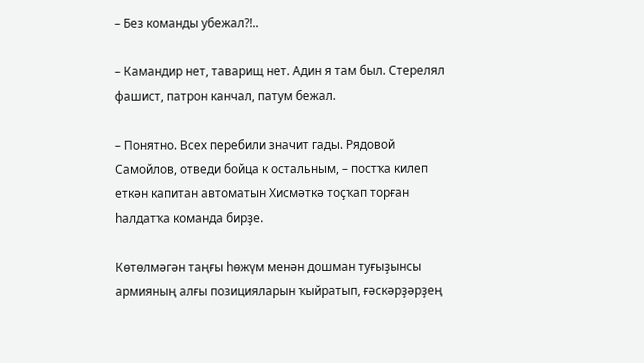– Без команды убежал?!..

– Камандир нет, таварищ нет. Адин я там был. Стерелял фашист, патрон канчал, патум бежал.

– Понятно. Всех перебили значит гады. Рядовой Самойлов, отведи бойца к остальным, – постҡа килеп еткән капитан автоматын Хисмәткә тоҫҡап торған һалдатҡа команда бирҙе.

Көтөлмәгән таңғы һөжүм менән дошман туғыҙынсы армияның алғы позицияларын ҡыйратып, ғәскәрҙәрҙең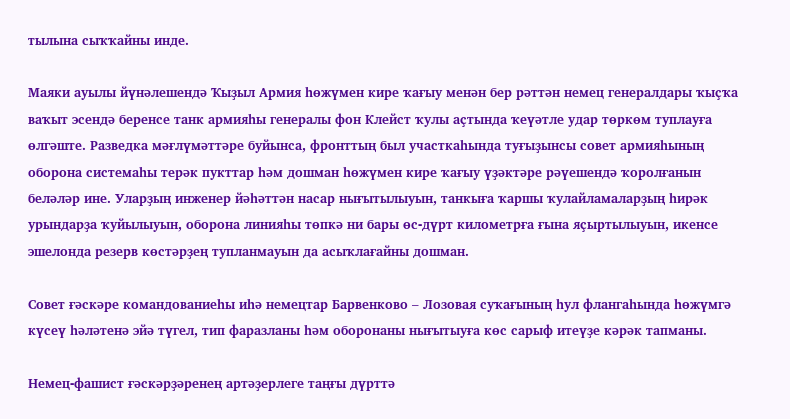тылына сыҡҡайны инде.

Маяки ауылы йүнәлешендә Ҡыҙыл Армия һөжүмен кире ҡағыу менән бер рәттән немец генералдары ҡыҫҡа ваҡыт эсендә беренсе танк армияһы генералы фон Клейст ҡулы аҫтында ҡеүәтле удар төркөм туплауға өлгәште. Разведка мәғлүмәттәре буйынса, фронттың был участкаһында туғыҙынсы совет армияһының оборона системаһы терәк пукттар һәм дошман һөжүмен кире ҡағыу үҙәктәре рәүешендә ҡоролғанын беләләр ине. Уларҙың инженер йәһәттән насар нығытылыуын, танкыға ҡаршы ҡулайламаларҙың һирәк урындарҙа ҡуйылыуын, оборона линияһы төпкә ни бары өс-дүрт километрға ғына яҫыртылыуын, икенсе эшелонда резерв көстәрҙең тупланмауын да асыҡлағайны дошман.

Совет ғәскәре командованиеһы иһә немецтар Барвенково – Лозовая суҡағының һул флангаһында һөжүмгә күсеү һәләтенә эйә түгел, тип фаразланы һәм оборонаны нығытыуға көс сарыф итеүҙе кәрәк тапманы.

Немец-фашист ғәскәрҙәренең артәҙерлеге таңғы дүрттә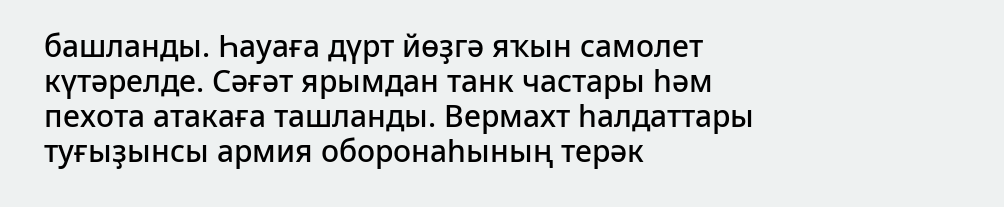башланды. Һауаға дүрт йөҙгә яҡын самолет күтәрелде. Сәғәт ярымдан танк частары һәм пехота атакаға ташланды. Вермахт һалдаттары туғыҙынсы армия оборонаһының терәк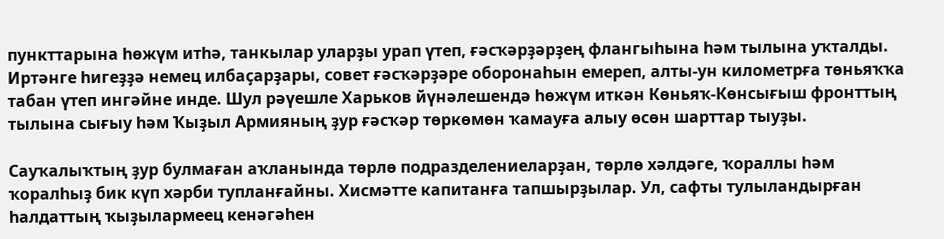пункттарына һөжүм итһә, танкылар уларҙы урап үтеп, ғәсҡәрҙәрҙең флангыһына һәм тылына уҡталды. Иртәнге һигеҙҙә немец илбаҫарҙары, совет ғәсҡәрҙәре оборонаһын емереп, алты-ун километрға төньяҡҡа табан үтеп ингәйне инде. Шул рәүешле Харьков йүнәлешендә һөжүм иткән Көньяҡ-Көнсығыш фронттың тылына сығыу һәм Ҡыҙыл Армияның ҙур ғәсҡәр төркөмөн ҡамауға алыу өсөн шарттар тыуҙы.

Сауҡалыҡтың ҙур булмаған аҡланында төрлө подразделениеларҙан, төрлө хәлдәге, ҡораллы һәм ҡоралһыҙ бик күп хәрби тупланғайны. Хисмәтте капитанға тапшырҙылар. Ул, сафты тулыландырған һалдаттың ҡыҙылармеец кенәгәһен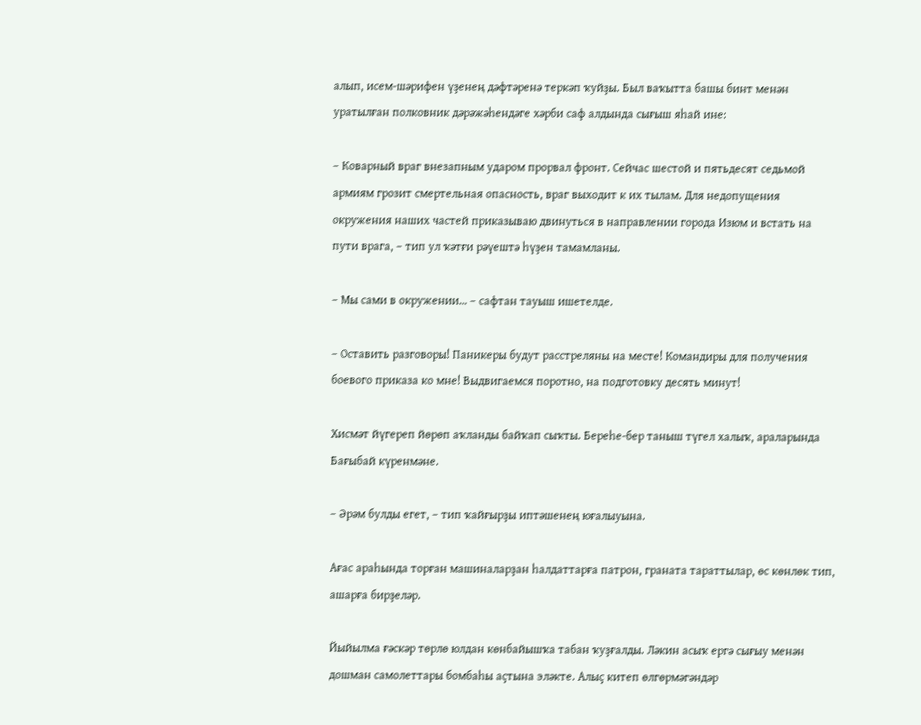алып, исем-шәрифен үҙенең дәфтәренә теркәп ҡуйҙы. Был ваҡытта башы бинт менән уратылған полковник дәрәжәһендәге хәрби саф алдында сығыш яһай ине:

– Коварный враг внезапным ударом прорвал фронт. Сейчас шестой и пятьдесят седьмой армиям грозит смертельная опасность, враг выходит к их тылам. Для недопущения окружения наших частей приказываю двинуться в направлении города Изюм и встать на пути врага, – тип ул ҡәтғи рәүештә һүҙен тамамланы.

– Мы сами в окружении… – сафтан тауыш ишетелде.

– Оставить разговоры! Паникеры будут расстреляны на месте! Командиры для получения боевого приказа ко мне! Выдвигаемся поротно, на подготовку десять минут!

Хисмәт йүгереп йөрөп аҡланды байҡап сыҡты. Береһе-бер таныш түгел халыҡ, араларында Бағыбай күренмәне.

– Әрәм булды егет, – тип ҡайғырҙы иптәшенең юғалыуына.

Ағас араһында торған машиналарҙан һалдаттарға патрон, граната тараттылар, өс көнлөк тип, ашарға бирҙеләр.

Йыйылма ғәскәр төрлө юлдан көнбайышҡа табан ҡуҙғалды. Ләкин асыҡ ергә сығыу менән дошман самолеттары бомбаһы аҫтына эләкте. Алыҫ китеп өлгөрмәгәндәр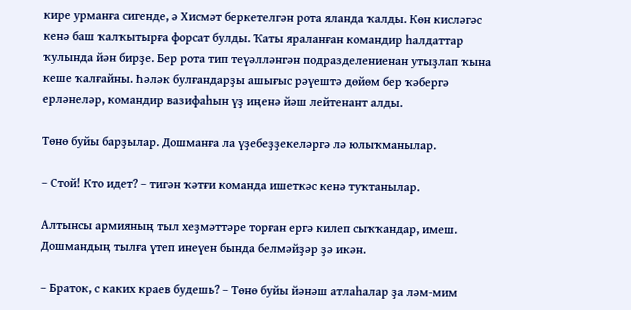кире урманға сигенде, ә Хисмәт беркетелгән рота яланда ҡалды. Көн кисләгәс кенә баш ҡалҡытырға форсат булды. Ҡаты яраланған командир һалдаттар ҡулында йән бирҙе. Бер рота тип теүәлләнгән подразделениенан утыҙлап ҡына кеше ҡалғайны. Һәләк булғандарҙы ашығыс рәүештә дөйөм бер ҡәбергә ерләнеләр, командир вазифаһын үҙ иңенә йәш лейтенант алды.

Төнө буйы барҙылар. Дошманға ла үҙебеҙҙекеләргә лә юлыҡманылар.

– Стой! Кто идет? – тигән ҡәтғи команда ишеткәс кенә туҡтанылар.

Алтынсы армияның тыл хеҙмәттәре торған ергә килеп сыҡҡандар, имеш. Дошмандың тылға үтеп инеүен бында белмәйҙәр ҙә икән.

– Браток, с каких краев будешь? – Төнө буйы йәнәш атлаһалар ҙа ләм-мим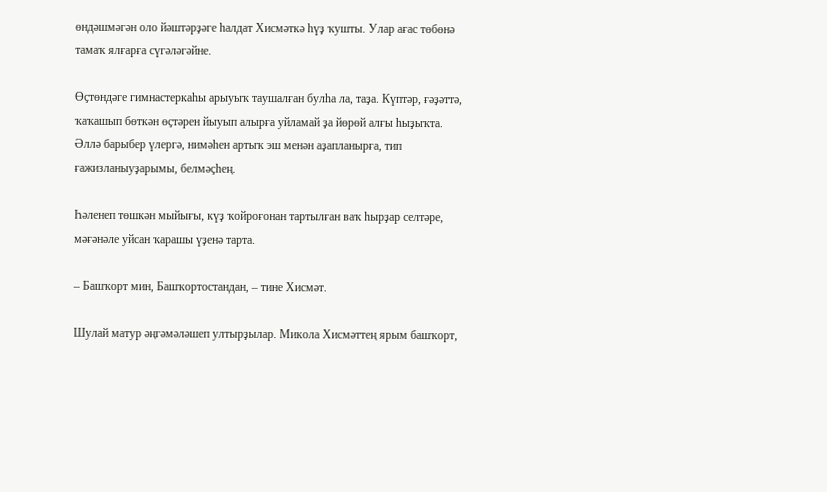өндәшмәгән оло йәштәрҙәге һалдат Хисмәткә һүҙ ҡушты. Улар ағас төбөнә тамаҡ ялғарға сүгәләгәйне.

Өҫтөндәге гимнастеркаһы арыуыҡ таушалған булһа ла, таҙа. Күптәр, ғәҙәттә, ҡаҡашып бөткән өҫтәрен йыуып алырға уйламай ҙа йөрөй алғы һыҙыҡта. Әллә барыбер үлергә, нимәһен артыҡ эш менән аҙапланырға, тип ғажизланыуҙарымы, белмәҫһең.

Һәленеп төшкән мыйығы, күҙ ҡойроғонан тартылған ваҡ һырҙар селтәре, мәғәнәле уйсан ҡарашы үҙенә тарта.

– Башҡорт мин, Башҡортостандан, – тине Хисмәт.

Шулай матур әңгәмәләшеп ултырҙылар. Микола Хисмәттең ярым башҡорт,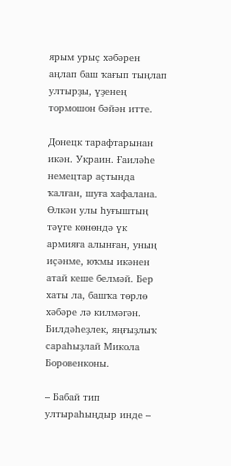ярым урыҫ хәбәрен аңлап баш ҡағып тыңлап ултырҙы, үҙенең тормошон бәйән итте.

Донецк тарафтарынан икән. Украин. Ғаиләһе немецтар аҫтында ҡалған, шуға хафалана. Өлкән улы һуғыштың тәүге көнөндә үк армияға алынған, уның иҫәнме, юҡмы икәнен атай кеше белмәй. Бер хаты ла, башҡа төрлө хәбәре лә килмәгән. Билдәһеҙлек, яңғыҙлыҡ сараһыҙлай Микола Боровенконы.

– Бабай тип ултыраһыңдыр инде –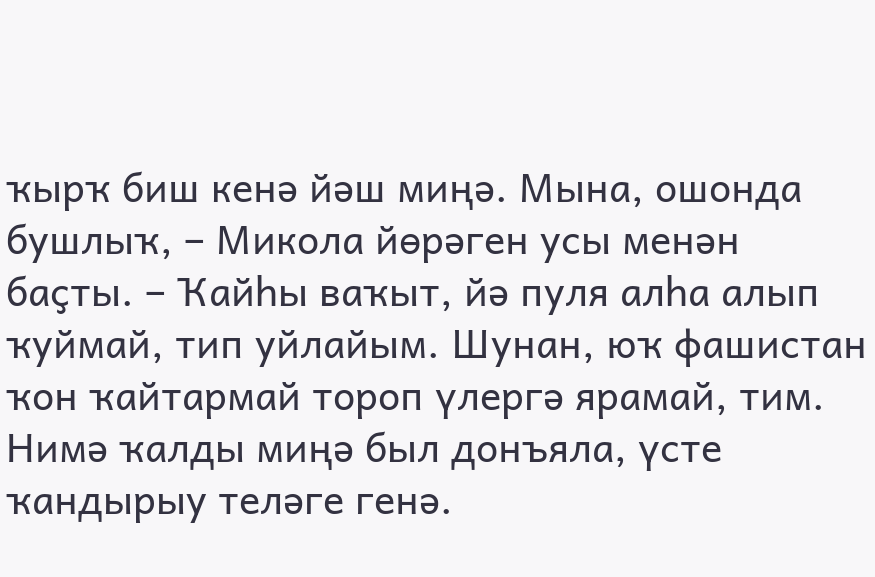ҡырҡ биш кенә йәш миңә. Мына, ошонда бушлыҡ, – Микола йөрәген усы менән баҫты. – Ҡайһы ваҡыт, йә пуля алһа алып ҡуймай, тип уйлайым. Шунан, юҡ фашистан ҡон ҡайтармай тороп үлергә ярамай, тим. Нимә ҡалды миңә был донъяла, үсте ҡандырыу теләге генә.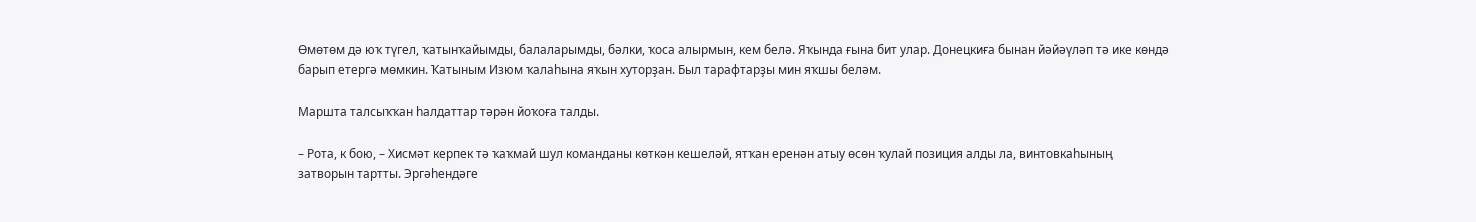Өмөтөм дә юҡ түгел, ҡатынҡайымды, балаларымды, бәлки, ҡоса алырмын, кем белә. Яҡында ғына бит улар. Донецкиға бынан йәйәүләп тә ике көндә барып етергә мөмкин. Ҡатыным Изюм ҡалаһына яҡын хуторҙан. Был тарафтарҙы мин яҡшы беләм.

Маршта талсыҡҡан һалдаттар тәрән йоҡоға талды.

– Рота, к бою, – Хисмәт керпек тә ҡаҡмай шул команданы көткән кешеләй, ятҡан еренән атыу өсөн ҡулай позиция алды ла, винтовкаһының затворын тартты. Эргәһендәге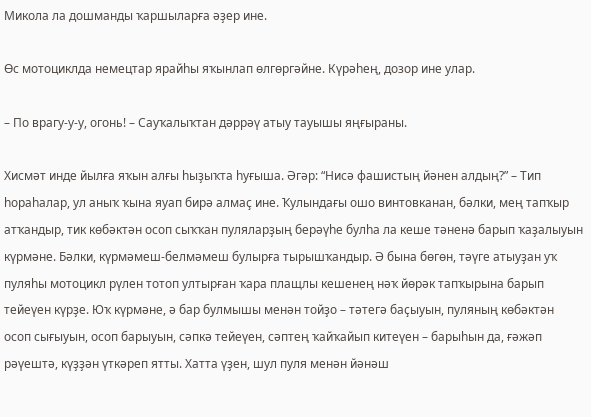Микола ла дошманды ҡаршыларға әҙер ине.

Өс мотоциклда немецтар ярайһы яҡынлап өлгөргәйне. Күрәһең, дозор ине улар.

– По врагу-у-у, огонь! – Сауҡалыҡтан дәррәү атыу тауышы яңғыраны.

Хисмәт инде йылға яҡын алғы һыҙыҡта һуғыша. Әгәр: “Нисә фашистың йәнен алдың?” – Тип һораһалар, ул аныҡ ҡына яуап бирә алмаҫ ине. Ҡулындағы ошо винтовканан, бәлки, мең тапҡыр атҡандыр, тик көбәктән осоп сыҡҡан пуляларҙың берәүһе булһа ла кеше тәненә барып ҡаҙалыуын күрмәне. Бәлки, күрмәмеш-белмәмеш булырға тырышҡандыр. Ә бына бөгөн, тәүге атыуҙан уҡ пуляһы мотоцикл рүлен тотоп ултырған ҡара плащлы кешенең нәҡ йөрәк тапҡырына барып тейеүен күрҙе. Юҡ күрмәне, ә бар булмышы менән тойҙо – тәтегә баҫыуын, пуляның көбәктән осоп сығыуын, осоп барыуын, сәпкә тейеүен, сәптең ҡайҡайып китеүен – барыһын да, ғәжәп рәүештә, күҙҙән үткәреп ятты. Хатта үҙен, шул пуля менән йәнәш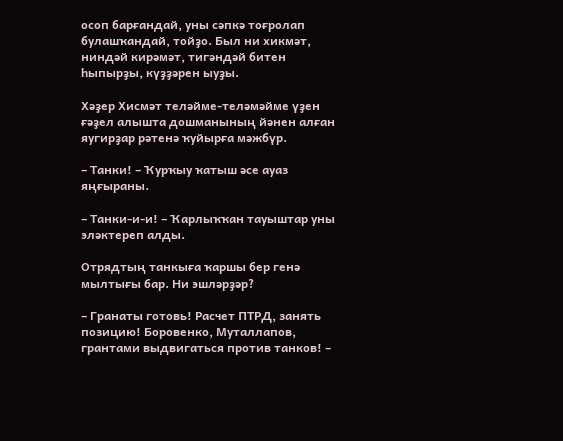осоп барғандай, уны сәпкә тоғролап булашҡандай, тойҙо. Был ни хикмәт, ниндәй кирәмәт, тигәндәй битен һыпырҙы, күҙҙәрен ыуҙы.

Хәҙер Хисмәт теләйме-теләмәйме үҙен ғәҙел алышта дошманының йәнен алған яугирҙар рәтенә ҡуйырға мәжбүр.

– Танки! – Ҡурҡыу ҡатыш әсе ауаз яңғыраны.

– Танки-и-и! – Ҡарлыҡҡан тауыштар уны эләктереп алды.

Отрядтың танкыға ҡаршы бер генә мылтығы бар. Ни эшләрҙәр?

– Гранаты готовь! Расчет ПТРД, занять позицию! Боровенко, Муталлапов, грантами выдвигаться против танков! –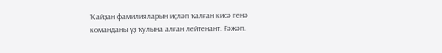Ҡайҙан фамилияларын иҫләп ҡалған кисә генә команданы үҙ ҡулына алған лейтенант. Ғәжәп.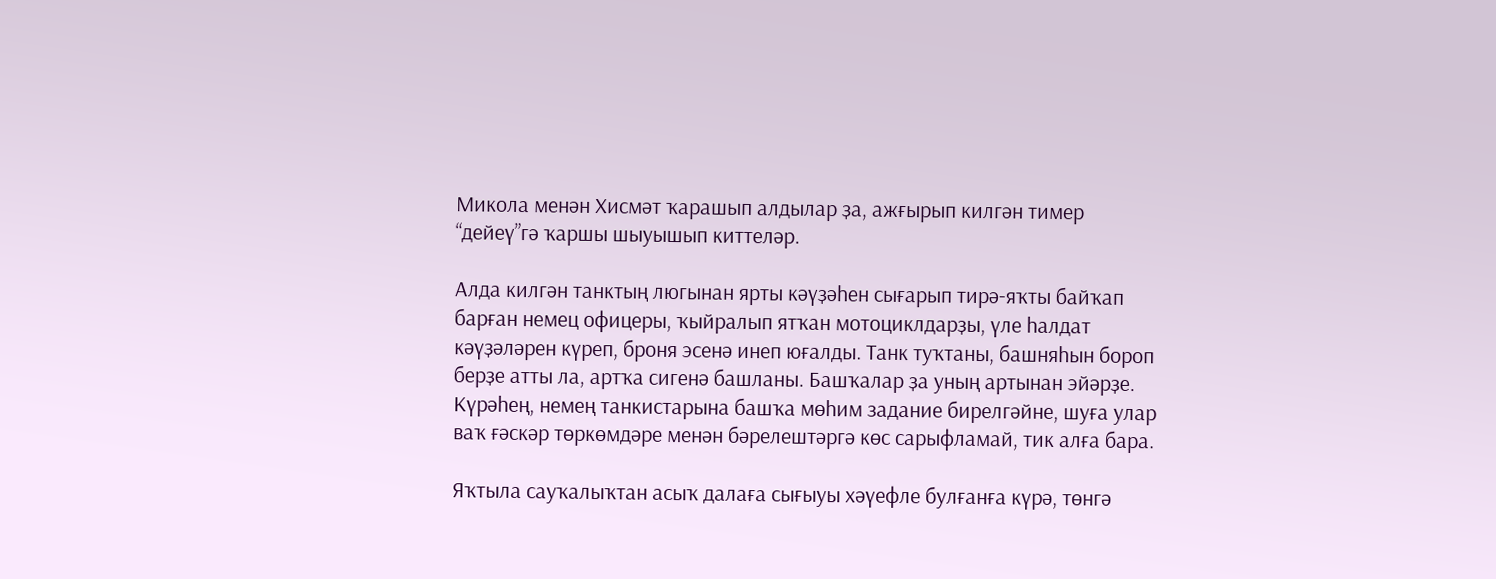Микола менән Хисмәт ҡарашып алдылар ҙа, ажғырып килгән тимер “дейеү”гә ҡаршы шыуышып киттеләр.

Алда килгән танктың люгынан ярты кәүҙәһен сығарып тирә-яҡты байҡап барған немец офицеры, ҡыйралып ятҡан мотоциклдарҙы, үле һалдат кәүҙәләрен күреп, броня эсенә инеп юғалды. Танк туҡтаны, башняһын бороп берҙе атты ла, артҡа сигенә башланы. Башҡалар ҙа уның артынан эйәрҙе. Күрәһең, немең танкистарына башҡа мөһим задание бирелгәйне, шуға улар ваҡ ғәскәр төркөмдәре менән бәрелештәргә көс сарыфламай, тик алға бара.

Яҡтыла сауҡалыҡтан асыҡ далаға сығыуы хәүефле булғанға күрә, төнгә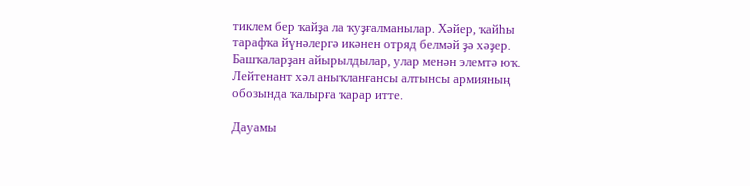тиклем бер ҡайҙа ла ҡуҙғалманылар. Хәйер, ҡайһы тарафҡа йүнәлергә икәнен отряд белмәй ҙә хәҙер. Башҡаларҙан айырылдылар, улар менән элемтә юҡ. Лейтенант хәл аныҡланғансы алтынсы армияның обозында ҡалырға ҡарар итте.

Дауамы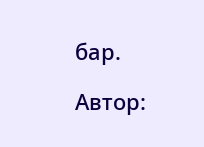бар.

Автор: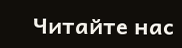Читайте нас